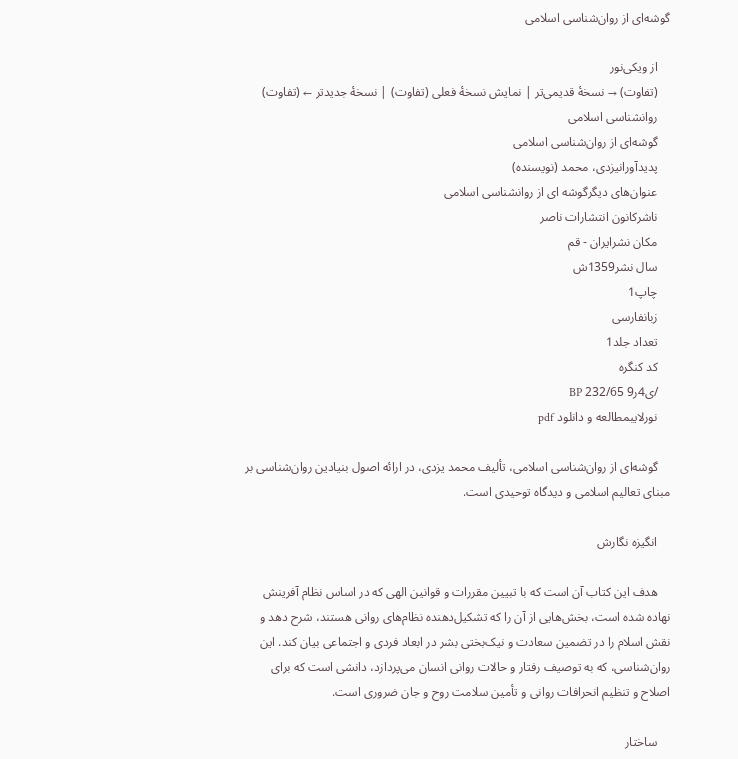گوشه‌ای از روان‌شناسی اسلامی

    از ویکی‌نور
    (تفاوت) → نسخهٔ قدیمی‌تر | نمایش نسخهٔ فعلی (تفاوت) | نسخهٔ جدیدتر ← (تفاوت)
    روانشناسی اسلامی
    گوشه‌ای از روان‌شناسی اسلامی
    پدیدآورانیزدی، محمد (نويسنده)
    عنوان‌های دیگرگوشه ای از روانشناسی اسلامی
    ناشرکانون انتشارات ناصر
    مکان نشرایران - قم
    سال نشر1359ش
    چاپ1
    زبانفارسی
    تعداد جلد1
    کد کنگره
    /ی4ر9 232/65 BP
    نورلایبمطالعه و دانلود pdf

    گوشه‌ای از روان‌شناسی اسلامی، تألیف محمد یزدی، در ارائه اصول بنیادین روان‌شناسی بر مبنای تعالیم اسلامی و دیدگاه توحیدی است.

    انگیزه نگارش

    هدف این کتاب آن است که با تبیین مقررات و قوانین الهی که در اساس نظام آفرینش نهاده شده ‌است، بخش‌هایی از آن را که تشکیل‌دهنده نظام‌های روانی هستند، شرح دهد و نقش اسلام را در تضمین سعادت و نیک‌بختی بشر در ابعاد فردی و اجتماعی بیان کند. این روان‌شناسی، که به توصیف رفتار و حالات روانی انسان می‌پردازد، دانشی است که برای اصلاح و تنظیم انحرافات روانی و تأمین سلامت روح و جان ضروری است.

    ساختار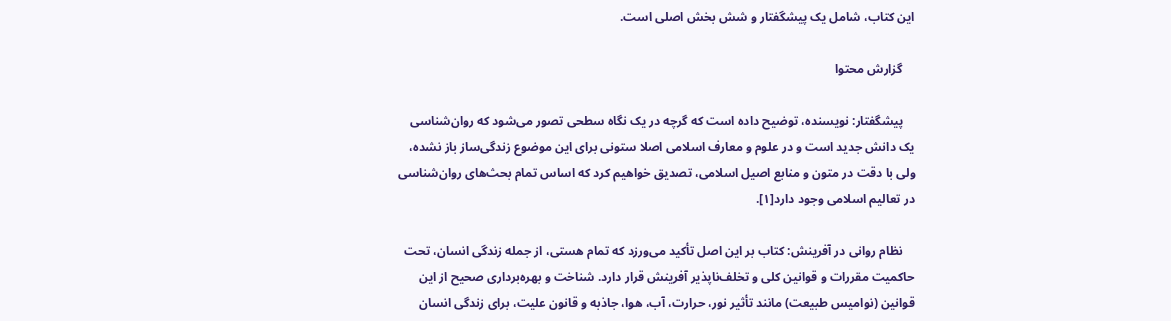این کتاب، شامل یک پیشگفتار و شش بخش اصلی است.

    گزارش محتوا

    پیشگفتار: نویسنده، توضیح داده است که گرچه در یک نگاه سطحی تصور می‌شود که روان‌شناسی یک دانش جدید است و در علوم و معارف اسلامی اصلا ستونی برای این موضوع زندگی‌ساز باز نشده، ولی با دقت در متون و منابع اصیل اسلامی، تصدیق خواهیم کرد که اساس تمام بحث‌های روان‌شناسی در تعالیم اسلامی وجود دارد[۱].

    نظام روانی در آفرینش: کتاب بر این اصل تأکید می‌ورزد که تمام هستی، از جمله زندگی انسان، تحت حاکمیت مقررات و قوانین کلی و تخلف‌ناپذیر آفرینش قرار دارد. شناخت و بهره‌برداری صحیح از این قوانین (نوامیس طبیعت) مانند تأثیر نور، حرارت، آب، هوا، جاذبه و قانون علیت، برای زندگی انسان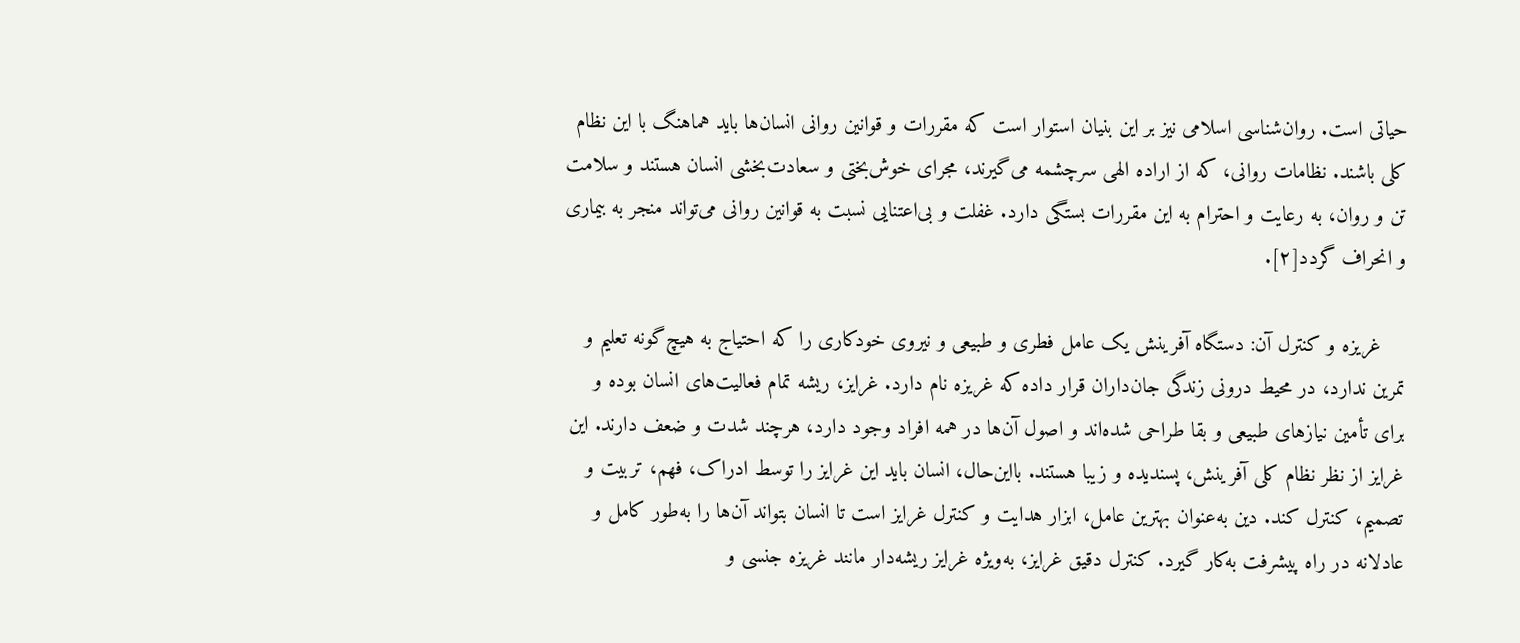حیاتی است. روان‌شناسی اسلامی نیز بر این بنیان استوار است که مقررات و قوانین روانی انسان‌ها باید هماهنگ با این نظام کلی باشند. نظامات روانی، که از اراده الهی سرچشمه می‌گیرند، مجرای خوش‌بختی و سعادت‌بخشی انسان هستند و سلامت تن و روان، به رعایت و احترام به این مقررات بستگی دارد. غفلت و بی‌اعتنایی نسبت به قوانین روانی می‌تواند منجر به بیماری و انحراف گردد[۲].

    غریزه و کنترل آن: دستگاه آفرینش یک عامل فطری و طبیعی و نیروی خودکاری را که احتیاج به هیچ‌گونه تعلیم و تمرین ندارد، در محیط درونی زندگی جان‌داران قرار داده که غریزه نام دارد. غرایز، ریشه تمام فعالیت‌های انسان بوده و برای تأمین نیازهای طبیعی و بقا طراحی شده‌اند و اصول آن‌ها در همه افراد وجود دارد، هرچند شدت و ضعف دارند. این غرایز از نظر نظام کلی آفرینش، پسندیده و زیبا هستند. بااین‌حال، انسان باید این غرایز را توسط ادراک، فهم، تربیت و تصمیم، کنترل کند. دین به‌عنوان بهترین عامل، ابزار هدایت و کنترل غرایز است تا انسان بتواند آن‌ها را به‌طور کامل و عادلانه در راه پیشرفت به‌کار گیرد. کنترل دقیق غرایز، به‌ویژه غرایز ریشه‌دار مانند غریزه جنسی و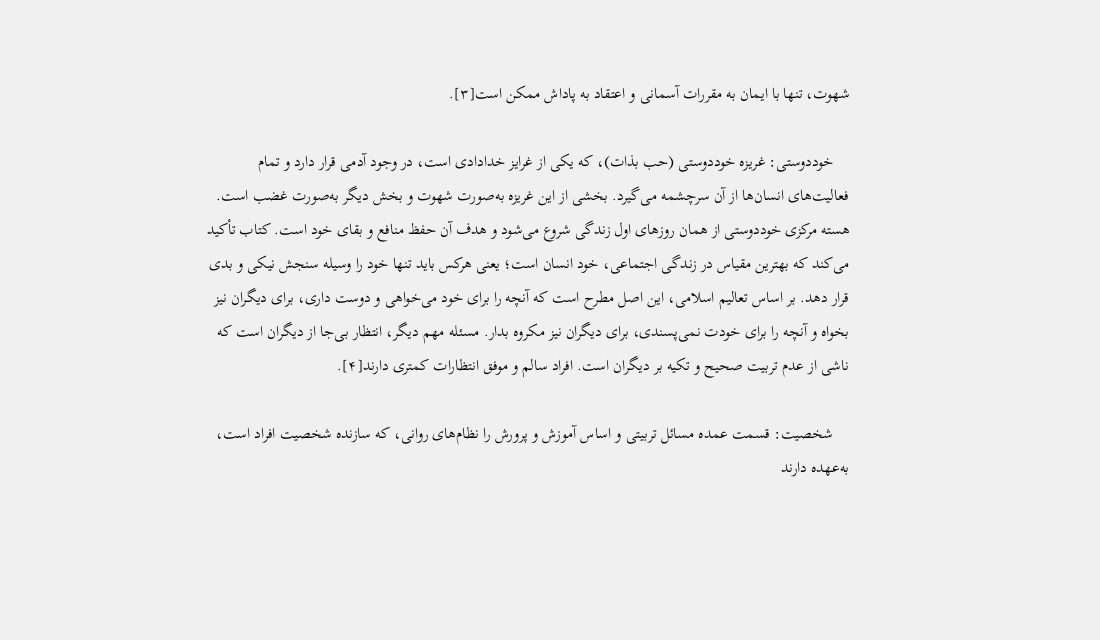شهوت، تنها با ایمان به مقررات آسمانی و اعتقاد به پاداش ممکن است[۳].

    خوددوستی: غریزه خوددوستی (حب بذات)، که یکی از غرایز خدادادی است، در وجود آدمی قرار دارد و تمام فعالیت‌های انسان‌ها از آن سرچشمه می‌گیرد. بخشی از این غریزه به‌صورت شهوت و بخش دیگر به‌صورت غضب است. هسته مرکزی خوددوستی از همان روزهای اول زندگی شروع می‌شود و هدف آن حفظ منافع و بقای خود است. کتاب تأکید می‌کند که بهترین مقیاس در زندگی اجتماعی، خود انسان است؛ یعنی هرکس باید تنها خود را وسیله سنجش نیکی و بدی قرار دهد. بر اساس تعالیم اسلامی، این اصل مطرح است که آنچه را برای خود می‌خواهی و دوست داری، برای دیگران نیز بخواه و آنچه را برای خودت نمی‌پسندی، برای دیگران نیز مکروه بدار. مسئله مهم دیگر، انتظار بی‌جا از دیگران است که ناشی از عدم تربیت صحیح و تکیه بر دیگران است. افراد سالم و موفق انتظارات کمتری دارند[۴].

    شخصیت: قسمت عمده مسائل تربیتی و اساس آموزش و پرورش را نظام‌های روانی، که سازنده شخصیت افراد است، به‌عهده دارند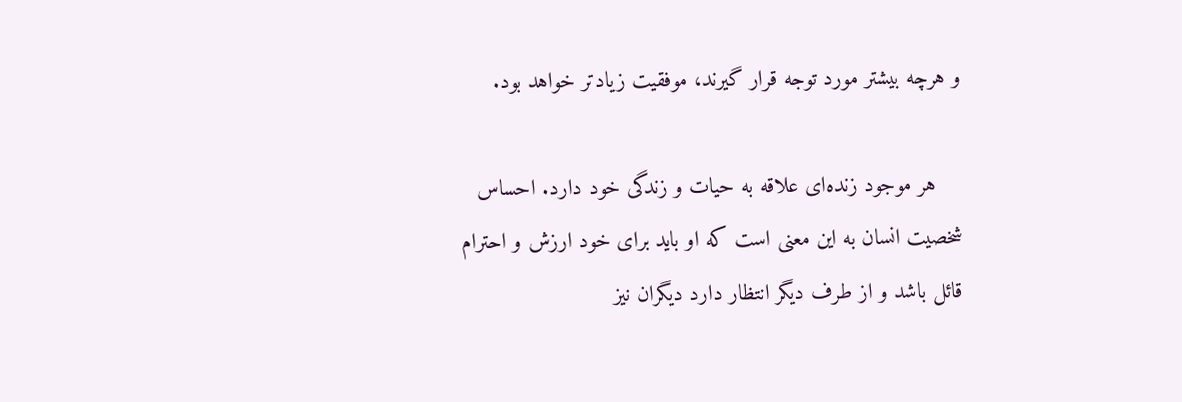و هرچه بیشتر مورد توجه قرار گیرند، موفقیت زیادتر خواهد بود.

    هر موجود زنده‌ای علاقه به حیات و زندگی خود دارد. احساس شخصیت انسان به این معنی است که او باید برای خود ارزش و احترام قائل باشد و از طرف دیگر انتظار دارد دیگران نیز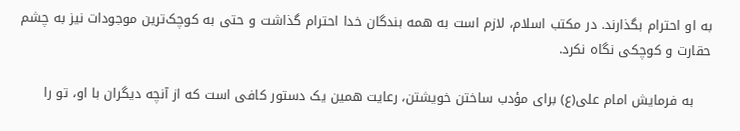به او احترام بگذارند. در مکتب اسلام، لازم است به همه بندگان خدا احترام گذاشت و حتی به کوچک‌ترین موجودات نیز به چشم حقارت و کوچکی نگاه نکرد.

    به فرمایش امام علی(ع) برای مؤدب ساختن خویشتن، رعایت همین یک دستور کافی است که از آنچه دیگران با او، تو را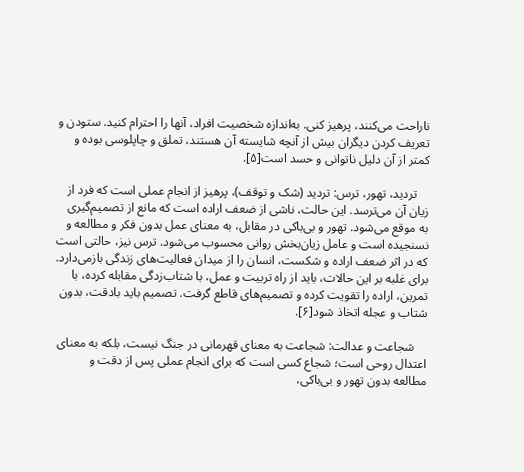ناراحت می‌کنند، پرهیز کنی. به‌اندازه شخصیت افراد، آنها را احترام کنید. ستودن و تعریف کردن دیگران بیش از آنچه شایسته آن هستند، تملق و چاپلوسی بوده و کمتر از آن دلیل ناتوانی و حسد است[۵].

    تردید، تهور، ترس: تردید (شک و توقف)، پرهیز از انجام عملی است که فرد از زیان آن می‌ترسد. این حالت، ناشی از ضعف اراده است که مانع از تصمیم‌گیری به موقع می‌شود. تهور و بی‌باکی در مقابل، به معنای عمل بدون فکر و مطالعه و نسنجیده است و عامل زیان‌بخش روانی محسوب می‌شود. ترس نیز، حالتی است که در اثر ضعف اراده و شکست، انسان را از میدان فعالیت‌های زندگی بازمی‌دارد. برای غلبه بر این حالات، باید از راه تربیت و عمل، با شتاب‌زدگی مقابله کرده، با تمرین، اراده را تقویت کرده و تصمیم‌های قاطع گرفت. تصمیم باید بادقت، بدون شتاب و عجله اتخاذ شود[۶].

    شجاعت و عدالت: شجاعت به معنای قهرمانی در جنگ نیست، بلکه به معنای اعتدال روحی است؛ شجاع کسی است که برای انجام عملی پس از دقت و مطالعه بدون تهور و بی‌باکی،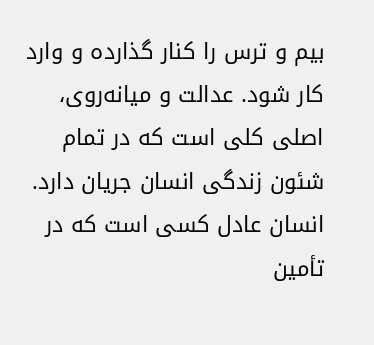بیم و ترس را کنار گذارده و وارد کار شود. عدالت و میانه‌روی، اصلی کلی است که در تمام شئون زندگی انسان جریان دارد. انسان عادل کسی است که در تأمین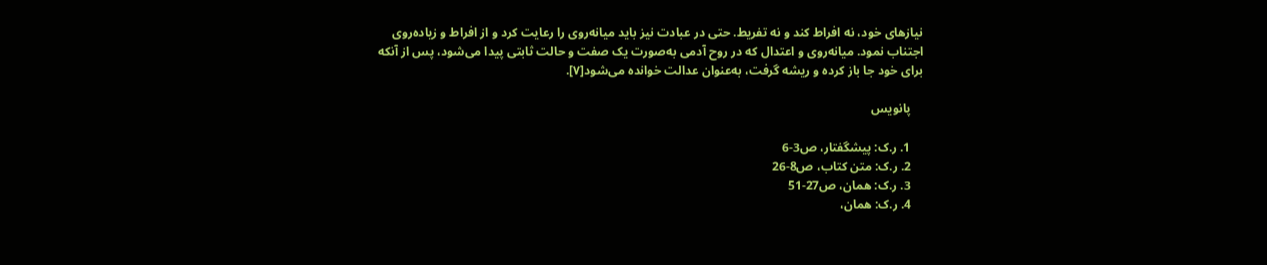نیازهای خود، نه افراط کند و نه تفریط. حتی در عبادت نیز باید میانه‌روی را رعایت کرد و از افراط و زیاده‌روی اجتناب نمود. میانه‌روی و اعتدال که در روح آدمی به‌صورت یک صفت و حالت ثابتی پیدا می‌شود، پس از آنکه برای خود جا باز کرده و ریشه گرفت، به‌عنوان عدالت خوانده می‌شود[۷].

    پانویس

    1. ر.ک: پیشگفتار، ص3-6
    2. ر.ک: متن کتاب، ص8-26
    3. ر.ک: همان، ص27-51
    4. ر.ک: همان،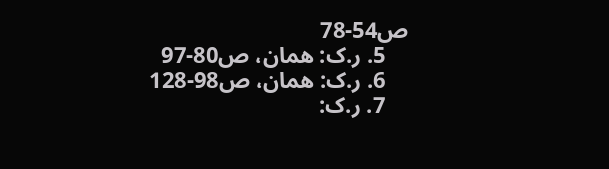ص‌54-78
    5. ر.ک: همان، ص‌80-97
    6. ر.ک: همان، ص‌98-128
    7. ر.ک: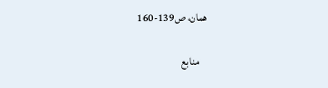همان، ص‌139-160

    منابع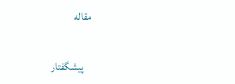مقاله

    پیشگفتار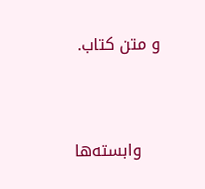و متن کتاب.


    وابسته‌ها